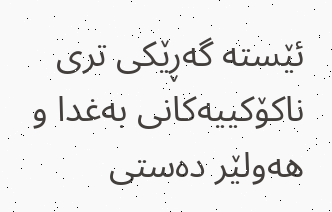ئێستە گەڕێكی تری ناكۆكییەكانی بەغدا و هەولێر دەستی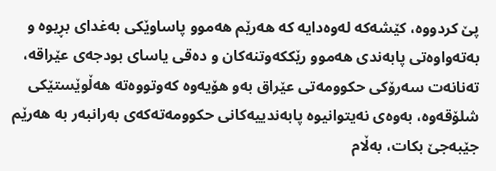پێ كردووە، كێشەكە لەوەدایە كە هەرێم هەموو پاساوێكی بەغدای بڕیوە و بەتەواوەتی پابەندی هەموو رێككەوتنەكان و دەقی یاسای بودجەی عێراقە، تەنانەت سەرۆكی حكوومەتی عێراق بەو هۆیەوە كەوتووەتە هەڵوێستێكی شلۆقەوە، بەوەی نەیتوانیوە پابەندییەكانی حكوومەتەكەی بەرانبەر بە هەرێم جێبەجێ بكات، بەڵام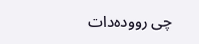چی روودەدات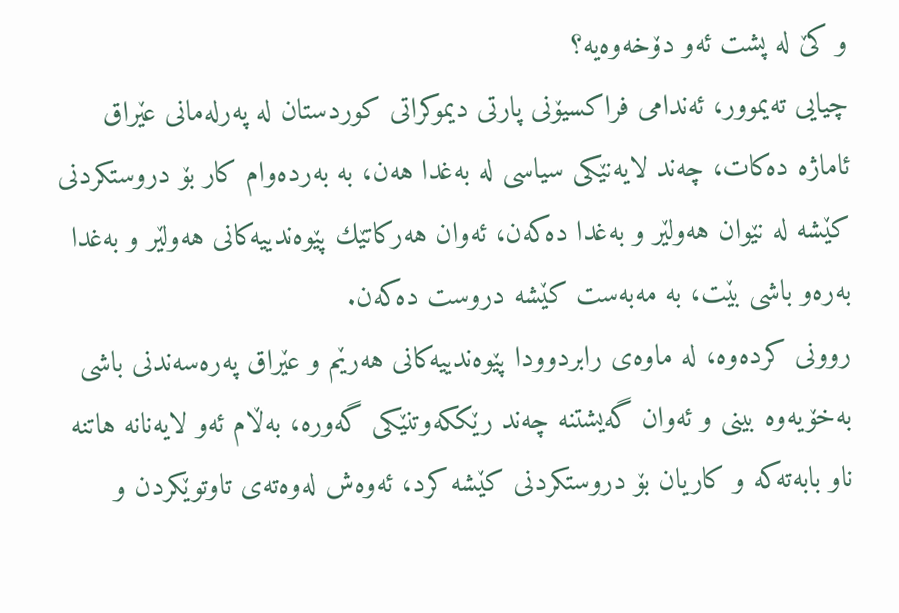و كێ لە پشت ئەو دۆخەوەیە؟
چیایی تەیموور، ئەندامی فراكسیۆنی پارتی دیموكراتی كوردستان لە پەرلەمانی عێراق ئاماژە دەكات، چەند لایەنێكی سیاسی لە بەغدا هەن، بە بەردەوام كار بۆ دروستكردنی كێشە لە نێوان هەولێر و بەغدا دەكەن، ئەوان هەركاتێك پێوەندییەكانی هەولێر و بەغدا بەرەو باشی بێت، بە مەبەست كێشە دروست دەكەن.
روونی كردەوە، لە ماوەی رابردوودا پێوەندییەكانی هەرێم و عێراق پەرەسەندنی باشی بەخۆیەوە بینی و ئەوان گەیشتنە چەند رێككەوتنێكی گەورە، بەڵام ئەو لایەنانە هاتنە ناو بابەتەكە و كاریان بۆ دروستكردنی كێشە كرد، ئەوەش لەوەتەی تاوتوێكردن و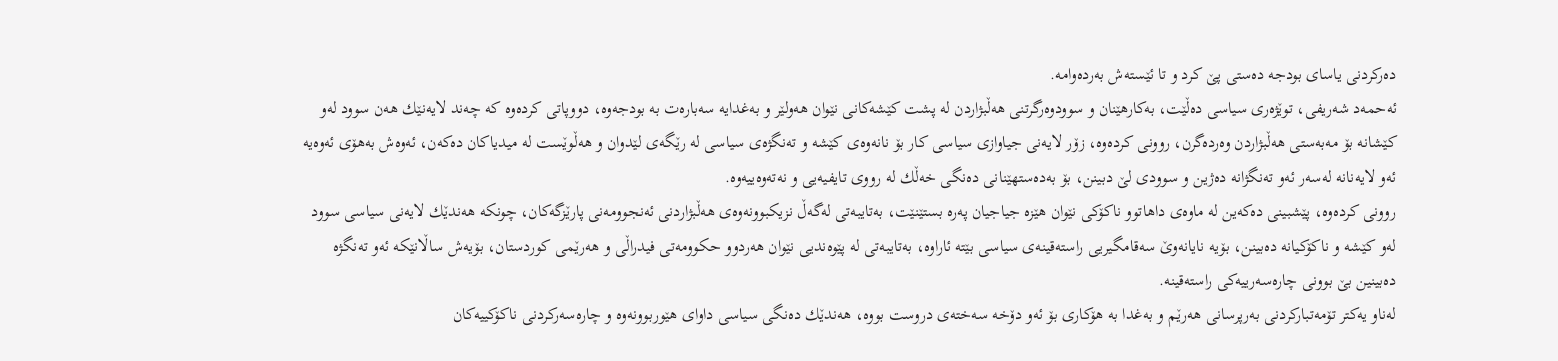دەركردنی یاسای بودجە دەستی پێ كرد و تا ئێستەش بەردەوامە.
ئەحمەد شەریفی، توێژەری سیاسی دەڵێت، بەكارهێنان و سوودوەرگرتنی هەڵبژاردن لە پشت كێشەكانی نێوان هەولێر و بەغدایە سەبارەت بە بودجەوە، دووپاتی كردەوە كە چەند لایەنێك هەن سوود لەو كێشانە بۆ مەبەستی هەڵبژاردن وەردەگرن، روونی كردەوە، زۆر لایەنی جیاوازی سیاسی كار بۆ نانەوەی كێشە و تەنگژەی سیاسی لە رێگەی لێدوان و هەڵوێست لە میدیاكان دەكەن، ئەوەش بەهۆی ئەوەیە ئەو لایەنانە لەسەر ئەو تەنگژانە دەژین و سوودی لێ دبینن، بۆ بەدەستهێنانی دەنگی خەڵك لە رووی تایفیەیی و نەتەوەییەوە.
روونی كردەوە، پێشبینی دەكەین لە ماوەی داهاتوو ناكۆكی نێوان هێزە جیاجیان پەرە بستێنێت، بەتایبەتی لەگەڵ نزیكبوونەوەی هەڵبژاردنی ئەنجوومەنی پارێزگەكان، چونكە هەندێك لایەنی سیاسی سوود لەو كێشە و ناكۆكیانە دەبینن، بۆیە نایانەوێ سەقامگیریی راستەقینەی سیاسی بێتە ئاراوە، بەتایبەتی لە پێوەندیی نێوان هەردوو حكوومەتی فیدراڵی و هەرێمی كوردستان، بۆیەش ساڵانێكە ئەو تەنگژە دەبینین بێ بوونی چارەسەرییەكی راستەقینە.
لەناو یەكتر تۆمەتباركردنی بەرپرسانی هەرێم و بەغدا بە هۆكاری بۆ ئەو دۆخە سەختەی دروست بووە، هەندێك دەنگی سیاسی داوای هێوربوونەوە و چارەسەركردنی ناكۆكییەكان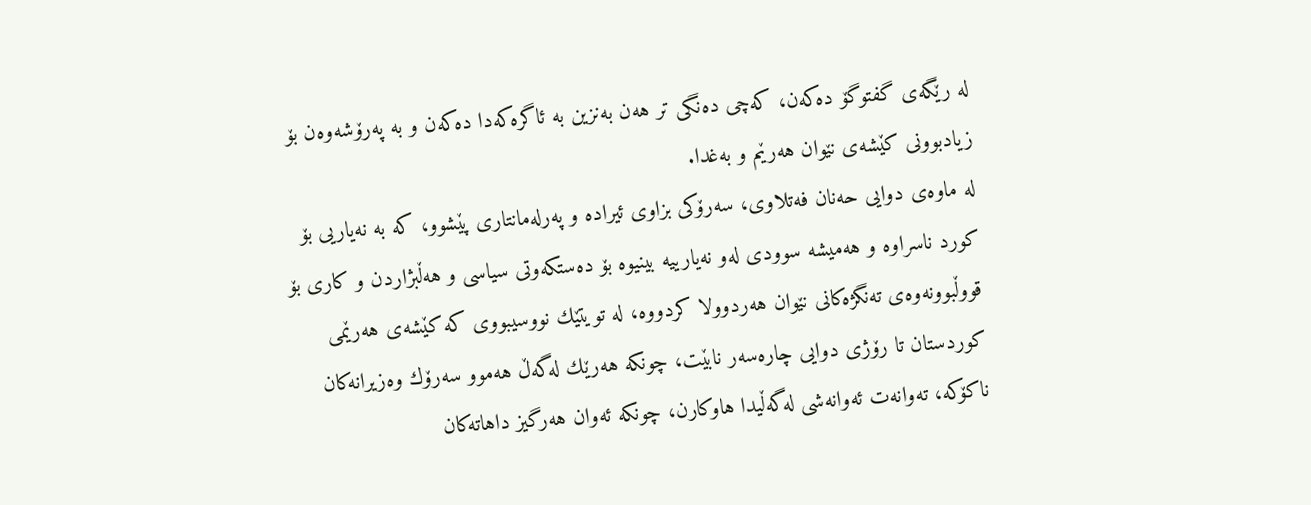لە رێگەی گفتوگۆ دەكەن، كەچی دەنگی تر هەن بەنزین بە ئاگرەكەدا دەكەن و بە پەرۆشەوەن بۆ زیادبوونی كێشەی نێوان هەرێم و بەغدا.
لە ماوەی دوایی حەنان فەتلاوی، سەرۆكی بزاوی ئیرادە و پەرلەمانتاری پێشوو، كە بە نەیاریی بۆ كورد ناسراوە و هەمیشە سوودی لەو نەیارییە بینیوە بۆ دەستكەوتی سیاسی و هەڵبژاردن و كاری بۆ قووڵبوونەوەی تەنگژەكانی نێوان هەردوولا كردووە، لە تویتێك نووسیبووی كە كێشەی هەرێمی كوردستان تا رۆژی دوایی چارەسەر نابێت، چونكە هەرێك لەگەڵ هەموو سەرۆك وەزیرانەكان ناكۆكە، تەوانەت ئەوانەشی لەگەڵیدا هاوكارن، چونكە ئەوان هەرگیز داهاتەكان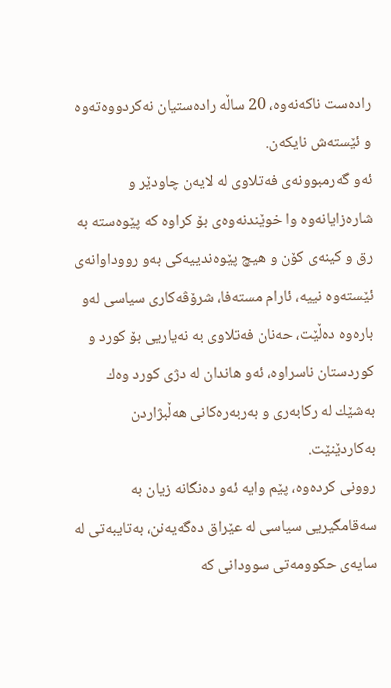رادەست ناكەنەوە، 20 ساڵە رادەستیان نەكردووەتەوە و ئێستەش نایكەن.
ئەو گەرمبوونەی فەتلاوی لە لایەن چاودێر و شارەزایانەوە وا خوێندنەوەی بۆ كراوە كە پێوەستە بە رق و كینەی كۆن و هیچ پێوەندییەكی بەو رووداوانەی ئێستەوە نییە، ئارام مستەفا، شرۆڤەكاری سیاسی لەو بارەوە دەڵێت، حەنان فەتلاوی بە نەیاریی بۆ كورد و كوردستان ناسراوە، ئەو هاندان لە دژی كورد وەك بەشێك لە ركابەری و بەربەرەكانی هەڵبژاردن بەكاردێنێت.
روونی كردەوە، پێم وایە ئەو دەنگانە زیان بە سەقامگیریی سیاسی لە عێراق دەگەیەنن، بەتایبەتی لە سایەی حكوومەتی سوودانی كە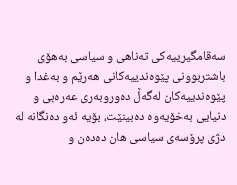سەقامگیرییەكی تەناهی و سیاسی بەهۆی باشتربوونی پێوەندییەكانی هەرێم و بەغدا و پێوەندییەكان لەگەڵ دەوروبەری عەرەبی و دنیایی بەخۆیەوە دەبینێت، بۆیە ئەو دەنگانە لە دژی پرۆسەی سیاسی هان دەدەن و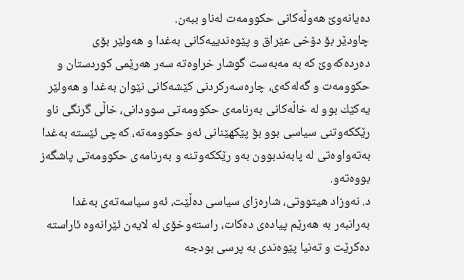دەیانەوێ هەوڵەكانی حكوومەت لەناو ببەن.
چاودێر بۆ دۆخی عێراق و پێوەندییەكانی بەغدا و هەولێر بۆی دەردەكەوێ كە بە مەبەست گوشار خراوەتە سەر هەرێمی كوردستان و حكوومەت و گەلەكەی، چارەسەركردنی كێشەكانی نێوان بەغدا و هەولێر یەكێك بوو لە خاڵەكانی بەرنامەی حكوومەتی سوودانی، خاڵی گرنگی ناو رێككەوتنی سیاسی بوو بۆ پێكهێنانی ئەو حكوومەتە، كەچی ئێستە بەغدا بەتەواوەتی لە پابەندبوون بەو رێككەوتنە و بەرنامەی حكوومەتی پاشگەز بووەتەو.
د. نەوزاد هیتووتی، شارەزای سیاسی دەڵێت، ئەو سیاسەتەی بەغدا بەرانبەر بە هەرێم پیادەی دەكات، راستەوخۆی لە لایەن ئێرانەوە ئاراستە دەكرێت و تەنیا پێوەندی بە پرسی بودجە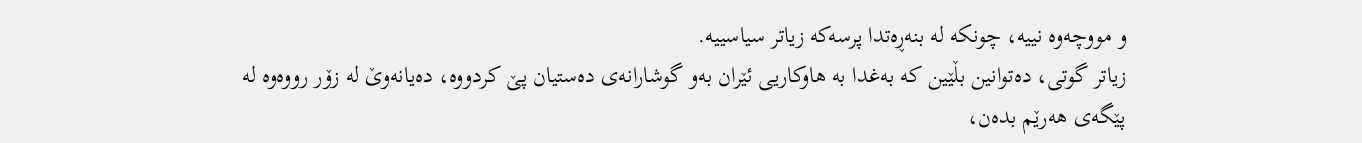و مووچەوە نییە، چونكە لە بنەڕەتدا پرسەكە زیاتر سیاسییە.
زیاتر گوتی، دەتوانین بڵێین كە بەغدا بە هاوكاریی ئێران بەو گوشارانەی دەستیان پێ كردووە، دەیانەوێ لە زۆر رووەوە لە پێگەی هەرێم بدەن،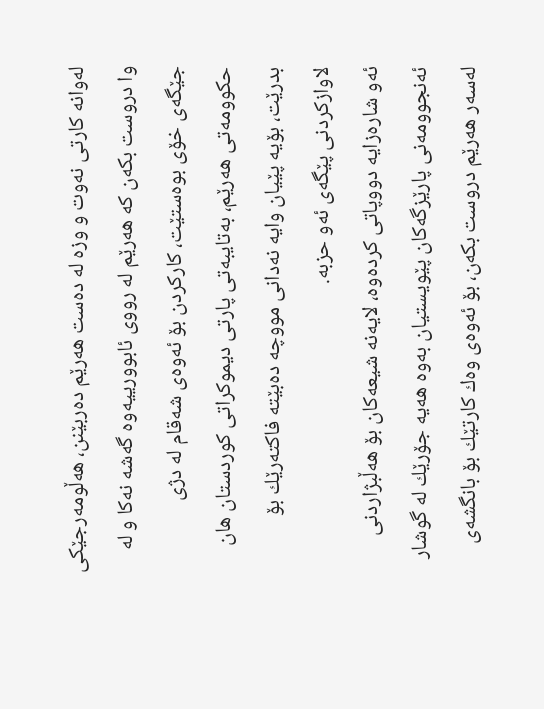لەوانە كارتی نەوت و وزە لە دەست هەرێم دەربێنن، هەڵومەرجێكی وا دروست بكەن كە هەرێم لە رووی ئابوورییەوە گەشە نەكا و لە جێگەی خۆی بوەستێت، كاركردن بۆ ئەوەی شەقام لە دژی حكوومەتی هەرێم، بەتایبەتی پارتی دیموكراتی كوردستان هان بدرێت، بۆیە پێیان وایە نەدانی مووچە دەبێتە فاكتەرێك بۆ لاوازكردنی پێگەی ئەو حزبە.
ئەو شارەزایە دووپاتی كردەوە، لایەنە شیعەكان بۆ هەڵبژاردنی ئەنجوومەنی پارێزگەكان پێویستیان بەوە هەیە جۆرێك لە گوشار لەسەر هەرێم دروست بكەن، بۆ ئەوەی وەك كارتێك بۆ بانگشەی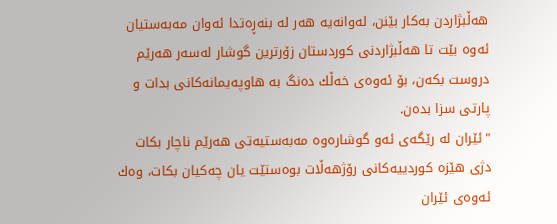هەڵبژاردن بەكار بێنن، لەوانەیە هەر لە بنەڕەتدا ئەوان مەبەستیان ئەوە بێت تا هەڵبژاردنی كوردستان زۆرترین گوشار لەسەر هەرێم دروست بكەن، بۆ ئەوەی خەڵك دەنگ بە هاوپەیمانەكانی بدات و پارتی سزا بدەن.
"ئێران لە رێگەی ئەو گوشارەوە مەبەستیەتی هەرێم ناچار بكات دژی هێزە كوردییەكانی رۆژهەڵات بوەستێت یان چەكیان بكات، وەك ئەوەی ئێران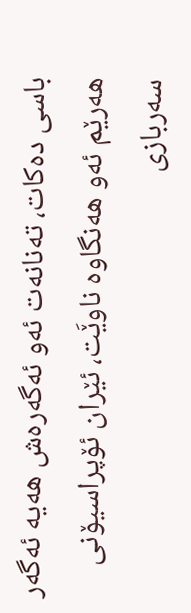باسی دەكات، تەنانەت ئەو ئەگەرەش هەیە ئەگەر هەرێم ئەو هەنگاوە ناوێَت، ئێران ئۆپراسیۆنی سەربازی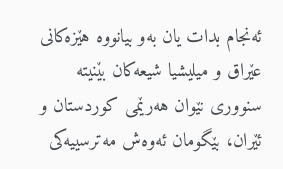ئەنجام بدات یان بەو بیانووە هێزەكانی عێراق و میلیشیا شیعەكان بێنیتە سنووری نێوان هەرێمی كوردستان و ئێران، بێگومان ئەوەش مەترسییەكی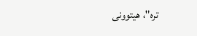ترە"، هیتوونی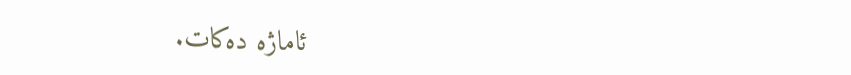ئاماژە دەكات.